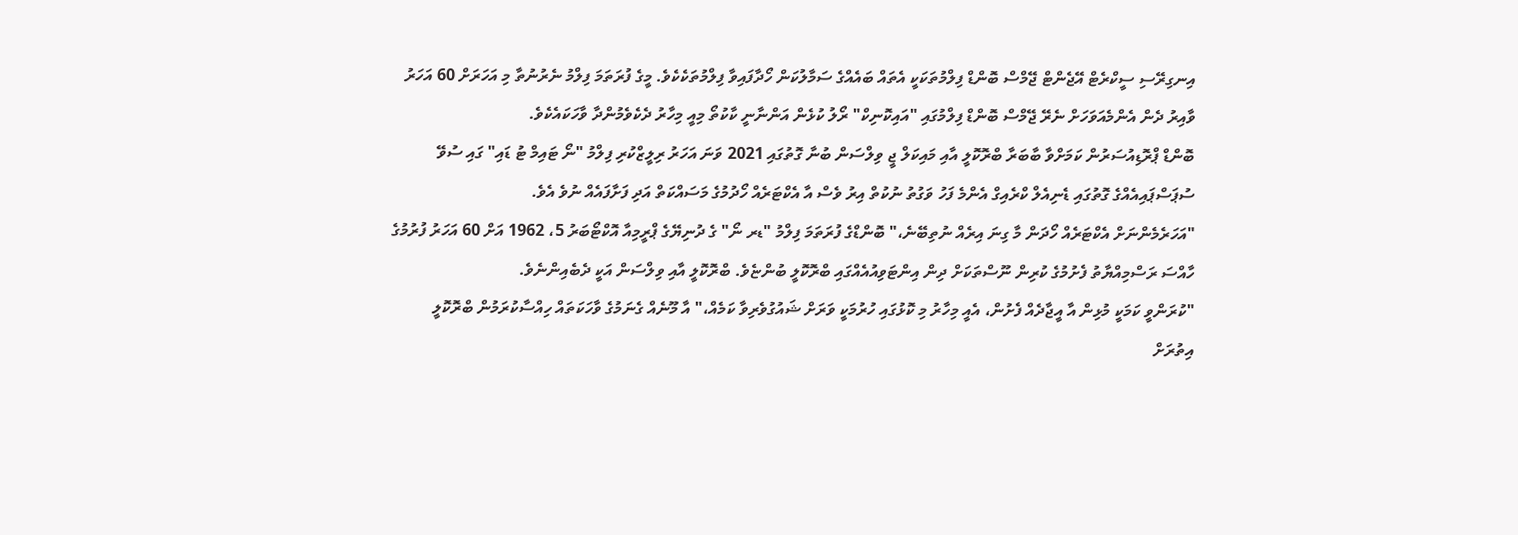އިނގިރޭސި ސީކްރެޓް އޭޖެންޓް ޖޭމްސް ބޮންޑް ފިލްމުތަކަކީ އެތައް ބައެއްގެ ސަމާލުކަން ހޯދާފައިވާ ފިލްމުތަކެކެވެ. މީގެ ފުރަތަމަ ފިލްމު ނެރުނުތާ މި އަހަރަށް 60 އަހަރު ވާއިރު ދެން އެންމެއަވަހަށް ނެރޭ ޖޭމްސް ބޮންޑް ފިލްމުގައި "އައިކޮނިކް" ރޯލު ކުޅެން އަންނާނީ ކާކުތޯ މިއީ މިހާރު ދެކެވެމުންދާ ވާހަކައެކެވެ.
ބޮންޑް ޕްރޮޑިއުސަރުން ކަމަށްވާ ބާބަރާ ބްރޮކޮލީ އާއި މައިކަލް ޖީ ވިލްސަން ބުނާ ގޮތުގައި 2021 ވަނަ އަހަރު ރިލީޒްކުރި ފިލްމު "ނޯ ޓައިމް ޓު ޑައި" ގައި ސުވޭ ސުޕަސްޕައިއެއްގެ ގޮތުގައި ޑެނިއެލް ކްރެއިގް އެންމެ ފަހު ވަގުތު ނުކުތް އިރު ވެސް އާ އެކްޓަރެއް ހޯދުމުގެ މަސައްކަތް އަދި ފަށާފައެއް ނުވެ އެވެ.
"އަހަރެމެންނަށް އެކްޓަރެއް ހޯދަން މާ ގިނަ އިރެއް ނުތިބޭނެ،" ބޮންޑްގެ ފުރަތަމަ ފިލްމު "ޑރ ނޯ" ގެ ދުނިޔޭގެ ޕްރީމިއާ އޮކްޓޯބަރު 5، 1962 އަށް 60 އަހަރު ފުރުމުގެ ހާއްސަ ރަސްމިއްޔާތު ފެށުމުގެ ކުރިން ނޫސްތަކަށް ދިން އިންޓަވިއުއެއްގައި ބްރޮކޮލީ ބުންޏެވެ. ބްރޮކޮލީ އާއި ވިލްސަން އަކީ ދެބެއިންނެވެ.
"ކުރަންވީ ކަމަކީ މުޅިން އާ އީޖާދެއް ފެށުން، އެއީ މިހާރު މި ކޮޅުގައި ހުރުމަކީ ވަރަށް ޝައުގުވެރިވާ ކަމެއް،" އާ މޫނެއް ގެނަމުގެ ވާހަކަތައް ހިއްސާކުރަމުން ބްރޮކޮލީ އިތުރަށް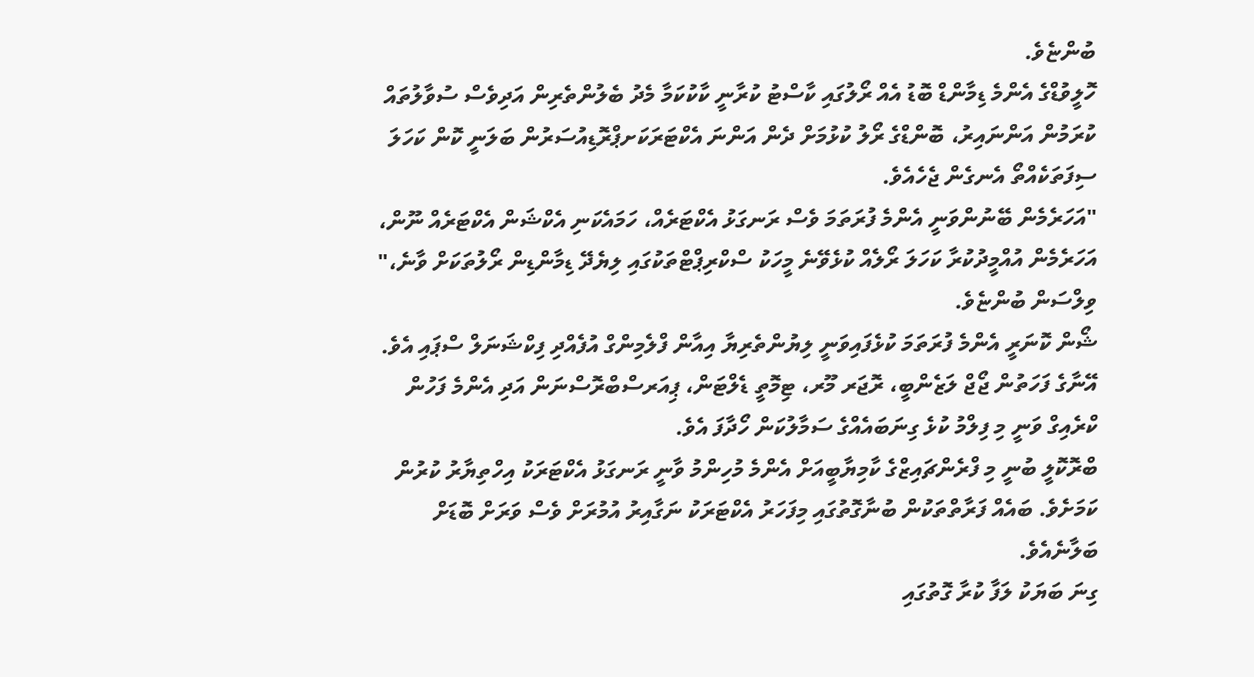ބުންޏެވެ.
ހޮލީވުޑްގެ އެންމެ ޑިމާންޑް ބޮޑު އެއް ރޯލުގައި ކާސްޓު ކުރާނީ ކާކުކަމާ މެދު ބެލުންތެރިން އަދިވެސް ސުވާލުތައް ކުރަމުން އަންނައިރު، ބޮންޑްގެ ރޯލު ކުޅުމަށް ދެން އަންނަ އެކްޓަރަކަށޕްރޮޑިއުސަރުން ބަލަނީ ކޮން ކަހަލަ ސިފަތަކެއްތޯ އެނގެން ޖެހެއެވެ.
"އަހަރެމެން ބޭނުންވަނީ އެންމެ ފުރަތަމަ ވެސް ރަނގަޅު އެކްޓަރެއް، ހަމައެކަނި އެކްޝަން އެކްޓަރެއް ނޫން، އަހަރެމެން އުއްމީދުކުރާ ކަހަލަ ރޯލެއް ކުޅެވޭނެ މީހަކު ސްކްރިޕްޓްތަކުގައި ލިޔެދޭ ޑިމާންޑިން ރޯލުތަކަށް ވާނެ،" ވިލްސަން ބުންޏެވެ.
ޝޯން ކޮނަރީ އެންމެ ފުރަތަމަ ކުޅެފައިވަނީ ލިޔުންތެރިޔާ އިއާން ފްލެމިންގް އުފެއްދި ފިކްޝަނަލް ސްޕައި އެވެ. އޭނާގެ ފަހަތުން ޖޯޖް ލަޒެންބީ، ރޮޖަރ މޫރ، ޓިމޮތީ ޑެލްޓަން، ޕިއަރސްބްރޮސްނަން އަދި އެންމެ ފަހުން ކްރެއިގް ވަނީ މި ފިލްމު ކުޅެ ގިނަބައެއްގެ ސަމާލުކަން ހޯދާފަ އެވެ.
ބްރޮކޮލީ ބުނީ މި ފްރެންޗައިޒްގެ ކާމިޔާބީއަށް އެންމެ މުހިންމު ވާނީ ރަނގަޅު އެކްޓަރަކު އިހްތިޔާރު ކުރުން ކަމަށެވެ. ބައެއް ފަރާތްތަކުން ބުނާގޮތުގައި މިފަހަރު އެކްޓަރަކު ނަގާއިރު އުމުރަށް ވެސް ވަރަށް ބޮޑަށް ބަލާނެއެވެ.
ގިނަ ބަޔަކު ލަފާ ކުރާ ގޮތުގައި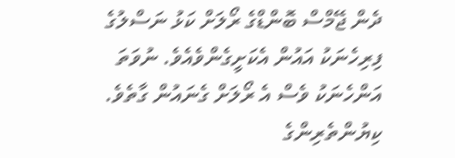ދެން ޖޭމްސް ބޮންޑްގެ ރޯލަށް ކަޅު ނަސްލުގެ ފިރިހެނަކު އައުން އެކަށީގެންވެއެވެ. ނުވަތަ އަންހެނަކު ވެސް އެ ރޯލަށް ގެނައުން ގާތެވެ.
ކިޔުންތެރިންގެ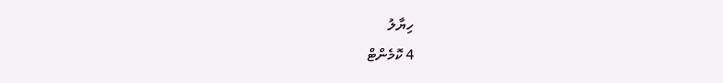ހިޔާލު
4 ކޮމެންޓް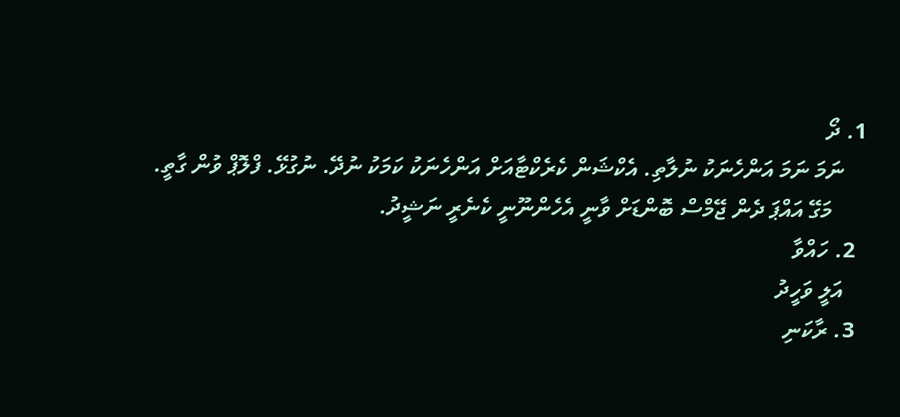1. ދޯ
    ނަމަ ނަމަ އަންހެނަކު ނުލާތި. އެކްޝަން ކެރެކްޓާއަށް އަންހެނަކު ކަމަކު ނުދޭ. ނުގުޅޭ. ފްލޮޕް ވުން ގާތީ.
      މަގޭ އައްޕަ ދެން ޖޭމްސް ބޮންޑަށް ވާނީ އެހެންނޫނީ ކެނެރީ ނަޝީދު.
  2. ހައްވާ
    އަލީ ވަހީދު
  3. ރާކަނި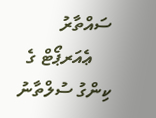ސައްތާރު
    ޢެއަރޕޯޓް ގެ ކިންގު ސުލްތާނު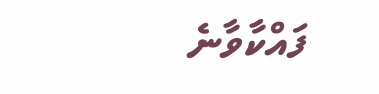ފައްކާވާނެ